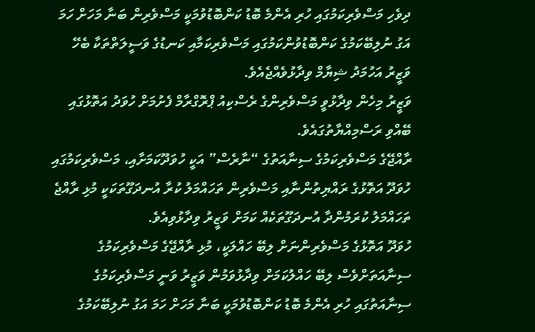ދިވެހި މަސްވެރިކަމުގައި ހުރި އެންމެ ބޮޑު ކަންބޮޑުވުމަކީ މަސްވެރިން ބަނާ މަހަށް ހަމަ އަގު ނުލިބޭކަމުގެ ކަންބޮޑުވުންކަމުގައި މަސްވެރިކަމާއި ކަނޑުގެ ވަސީލަތްތަކާ ބެހޭ ވަޒީރު އަހުމަދު ޝިޔާމް ވިދާޅުވެއްޖެއެވެ.
ވަޒީރު މިހެން ވިދާޅުވީ މަސްވެރިންގެ ރެސްކިއު ޕްރޮގްރާމް ފެށުމަށް ހުވަދު އަތޮޅުގައި ބޭއްވި ރަސްމިއްޔާތުގައެވެ.
ރާއްޖޭގެ މަސްވެރިކަމުގެ ސިނާއަތުގެ “ނާރެސް” އަކީ ހުވަދޫކަމަށާއި، މަސްވެރިކަމުގައި ހުވަދޫ އަތޮޅުގެ ރައްޔިތުންނާއި މަސްވެރިން ތަހައްމަލު ކުރާ އުނދަގޫތަކަކީ މުޅި ރާއްޖެ ތަހައްމަލު ކުރަމުންދާ އުނދަގޫތަކެއް ކަމަށް ވަޒީރު ވިދާޅުވިއެވެ.
ހުވަދޫ އަތޮޅުގެ މަސްވެރިންނަށް ލިބޭ ހައްލަކީ، މުޅި ރާއްޖޭގެ މަސްވެރިކަމުގެ ސިނާއަތަށްވެސް ލިބޭ ހައްލުކަމަށް ވިދާޅުވަމުން ވަޒީރު ވަނީ މަސްވެރިކަމުގެ ސިނާއަތުގައި ހުރި އެންމެ ބޮޑު ކަންބޮޑުވުމަކީ ބަނާ މަހަށް ހަމަ އަގު ނުލިބޭކަމުގެ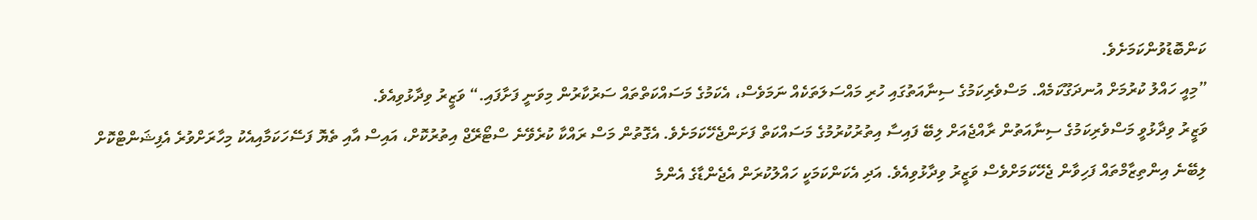ކަންބޮޑުވުންކަމަށެވެ.
”މިއީ ހައްލު ކުރުމަށް އުނދަގޫކަމެއް. މަސްވެރިކަމުގެ ސިނާއަތުގައި ހުރި މައްސަލަތަކެއް ނަމަވެސް، އެކަމުގެ މަސައްކަތްތައް ސަރުކާރުން މިވަނީ ފަށާފައި.“ ވަޒީރު ވިދާޅުވިއެވެ.
ވަޒީރު ވިދާޅުވީ މަސްވެރިކަމުގެ ސިނާއަތުން ރާއްޖެއަށް ލިބޭ ފައިސާ އިތުރުކުރުމުގެ މަސައްކަތް ފަށަންޖެހޭކަމަށެވެ. އެގޮތުން މަސް ރައްކާ ކުރެވޭނެ ސްޓޯރޭޖް އިތުރުކޮށް، އައިސް އާއި ތެޔޮ ފަސޭހަކަމާއިއެކު މިހާރަށްވުރެ އެފިޝަންޓްކޮށް ލިބޭނެ އިންތިޒާމްތައް ފަހިވާން ޖެހޭކަމަށްވެސް ވަޒީރު ވިދާޅުވިއެވެ. އަދި އެކަންކަމަކީ ހައްލުކުރަން އެޖެންޑާގެ އެންމެ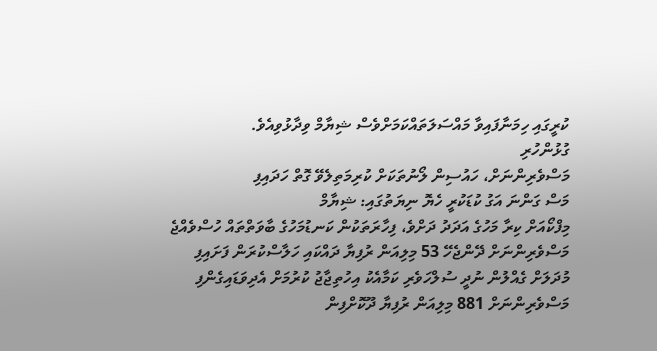ކުރީގައި ހިމަނާފައިވާ މައްސަލަތައްކަމަށްވެސް ޝިޔާމް ވިދާޅުވިއެވެ.
ގުޅުންހުރި
މަސްވެރިންނަށް، ހައުސިން ލޯނުތަކަށް ކުރިމަތިލެވޭ ގޮތް ހަދައިފި
މަސް ގަންނަ އަގު ކުޑަކުރީ ހެޔޮ ނިޔަތުގައި: ޝިޔާމް
މިފްކޯއަށް ކިރާ މަހުގެ އަދަދު ދަށްވެ، ފިހާރަތަކުން ކަނޑުމަހުގެ ބާވަތްތައް ހުސްވެއްޖެ
މަސްވެރިންނަށް ދޭންޖެހޭ 53 މިލިއަން ރުފިޔާ ދައްކައި ހަލާސްކުރަން ފަށައިފި
މުދަލަށް ގެއްލުން ނުދީ ސުލްހަވެރި ކަމާއެކު އިހުތިޖާޖު ކުރުމަށް އެދިވަޑައިގެންފި
މަސްވެރިންނަށް 881 މިލިއަން ރުފިޔާ ދޫކޮށްފިން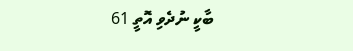ބާކީ ނުދެވި އޮތީ 61